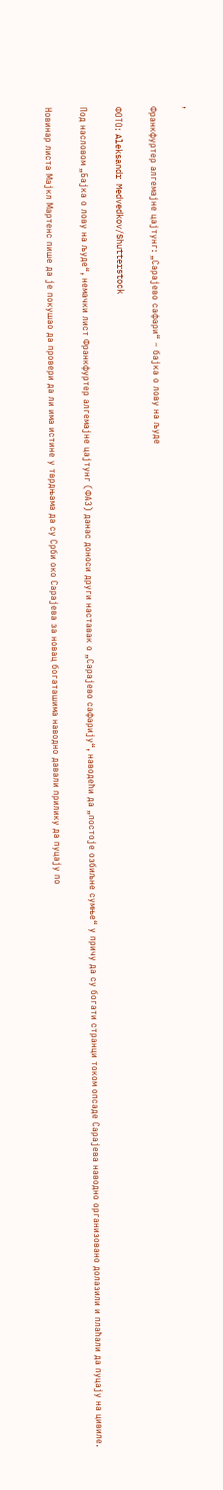,

Франкфуртер алгемајне цајтунг: „Сарајево сафари“ – бајка о лову на људе

ФОТО: Aleksandr Medvedkov/Shutterstock

Под насловом „Бајка о лову на људе“, немачки лист Франкфуртер алгемајне цајтунг (ФАЗ) данас доноси други наставак о „Сарајево сафарију“, наводећи да „постоје озбиљне сумње“ у причу да су богати странци током опсаде Сарајева наводно организовано долазили и плаћали да пуцају на цивиле.

Новинар листа Мајкл Мартенс пише да је покушао да провери да ли има истине у тврдњама да су Срби око Сарајева за новац богаташима наводно давали прилику да пуцају по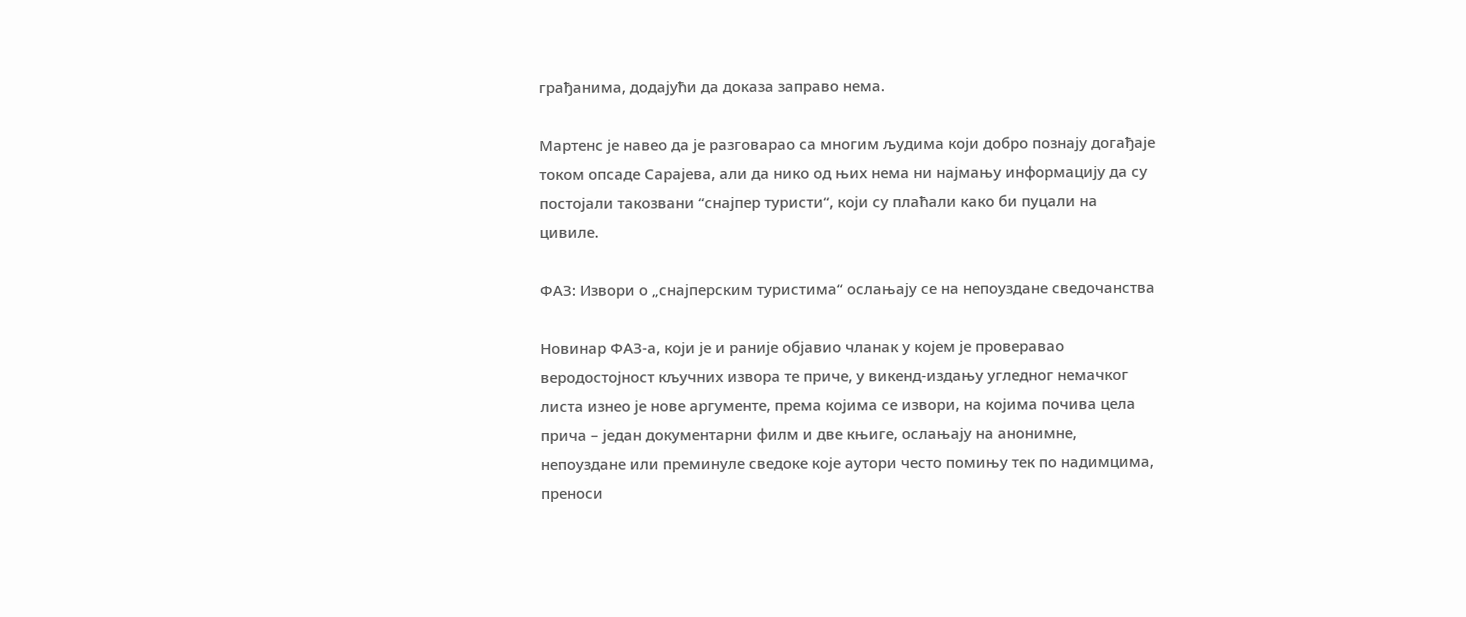грађанима, додајући да доказа заправо нема.

Мартенс је навео да је разговарао са многим људима који добро познају догађаје током опсаде Сарајева, али да нико од њих нема ни најмању информацију да су постојали такозвани “снајпер туристи“, који су плаћали како би пуцали на цивиле.

ФАЗ: Извори о „снајперским туристима“ ослањају се на непоуздане сведочанства

Новинар ФАЗ-а, који је и раније објавио чланак у којем је проверавао веродостојност кључних извора те приче, у викенд-издању угледног немачког листа изнео је нове аргументе, према којима се извори, на којима почива цела прича – један документарни филм и две књиге, ослањају на анонимне, непоуздане или преминуле сведоке које аутори често помињу тек по надимцима, преноси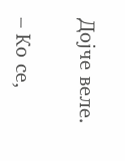Дојче веле.

– Ко се,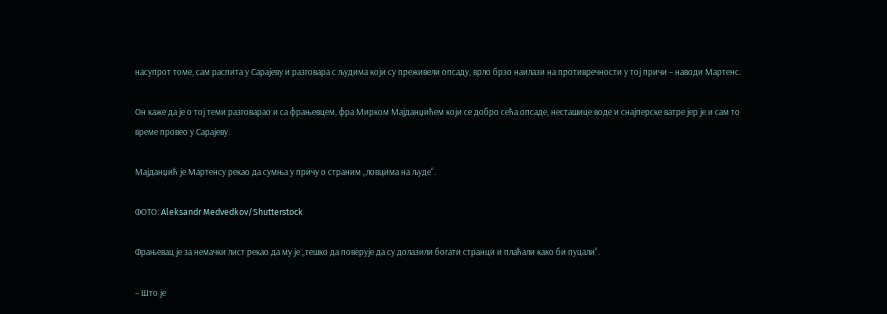насупрот томе, сам распита у Сарајеву и разговара с људима који су преживели опсаду, врло брзо наилази на противречности у тој причи – наводи Мартенс.

Он каже да је о тој теми разговарао и са фрањевцем, фра Мирком Мајданџићем који се добро сећа опсаде, несташице воде и снајперске ватре јер је и сам то време провео у Сарајеву.

Мајданџић је Мартенсу рекао да сумња у причу о страним „ловцима на људе“.

ФОТО: Aleksandr Medvedkov/Shutterstock

Фрањевац је за немачки лист рекао да му је „тешко да поверује да су долазили богати странци и плаћали како би пуцали“.

– Што је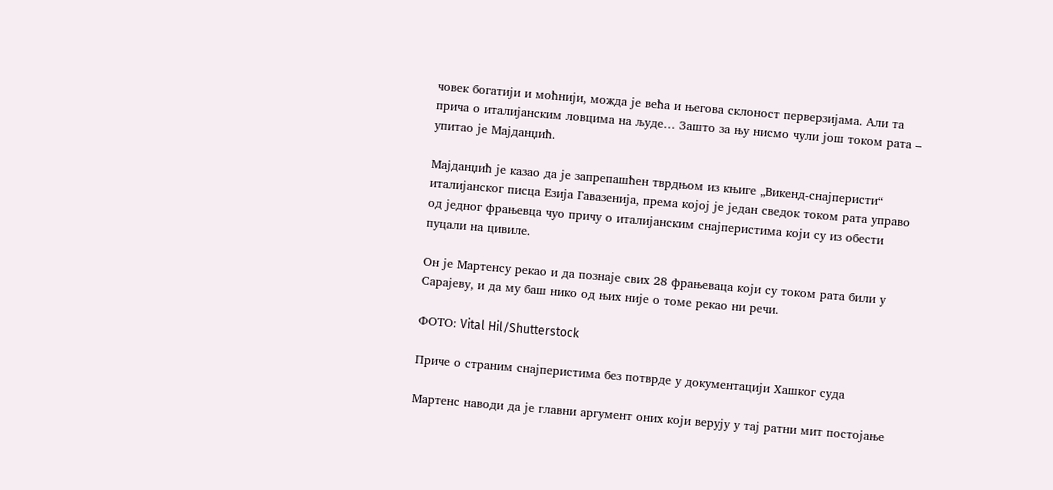човек богатији и моћнији, можда је већа и његова склоност перверзијама. Али та прича о италијанским ловцима на људе… Зашто за њу нисмо чули још током рата – упитао је Мајданџић.

Мајданџић је казао да је запрепашћен тврдњом из књиге „Викенд-снајперисти“ италијанског писца Езија Гавазенија, према којој је један сведок током рата управо од једног фрањевца чуо причу о италијанским снајперистима који су из обести пуцали на цивиле.

Он је Мартенсу рекао и да познаје свих 28 фрањеваца који су током рата били у Сарајеву, и да му баш нико од њих није о томе рекао ни речи.

ФОТО: Vital Hil/Shutterstock

Приче о страним снајперистима без потврде у документацији Хашког суда

Мартенс наводи да је главни аргумент оних који верују у тај ратни мит постојање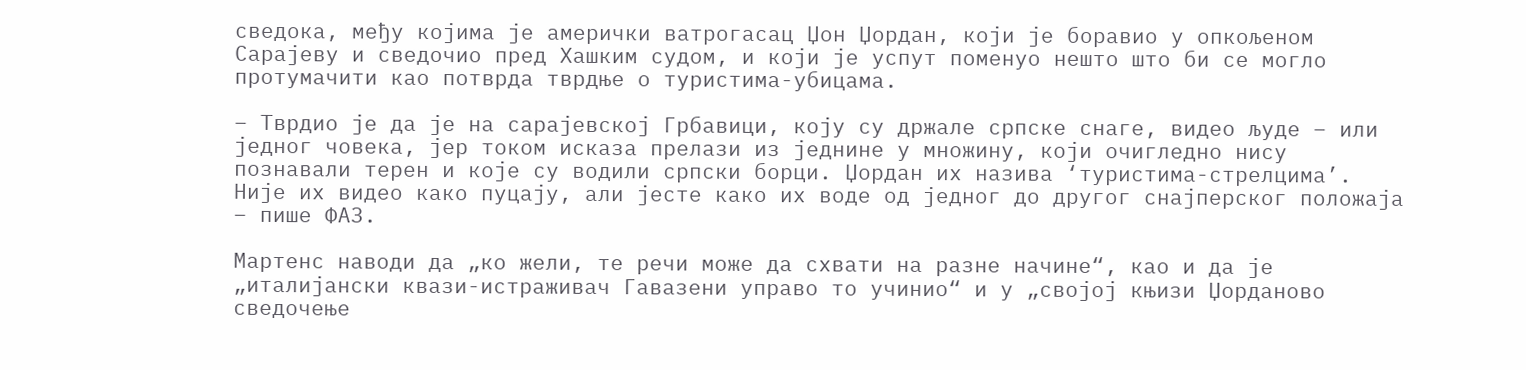сведока, међу којима је амерички ватрогасац Џон Џордан, који је боравио у опкољеном Сарајеву и сведочио пред Хашким судом, и који је успут поменуо нешто што би се могло протумачити као потврда тврдње о туристима-убицама.

– Тврдио је да је на сарајевској Грбавици, коју су држале српске снаге, видео људе – или једног човека, јер током исказа прелази из једнине у множину, који очигледно нису познавали терен и које су водили српски борци. Џордан их назива ‘туристима-стрелцима’. Није их видео како пуцају, али јесте како их воде од једног до другог снајперског положаја – пише ФАЗ.

Мартенс наводи да „ко жели, те речи може да схвати на разне начине“, као и да је „италијански квази-истраживач Гавазени управо то учинио“ и у „својој књизи Џорданово сведочење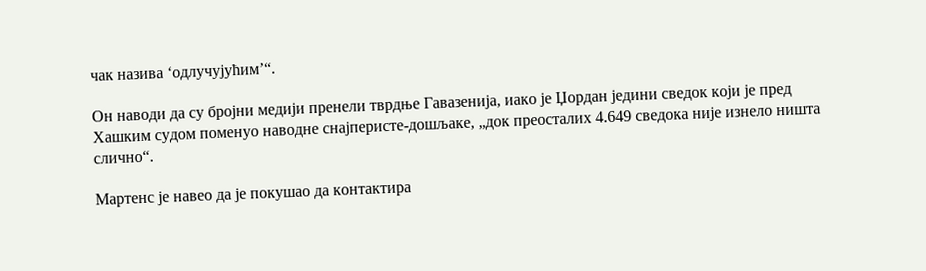чак назива ‘одлучујућим’“.

Он наводи да су бројни медији пренели тврдње Гавазенија, иако је Џордан једини сведок који је пред Хашким судом поменуо наводне снајперисте-дошљаке, „док преосталих 4.649 сведока није изнело ништа слично“.

Мартенс је навео да је покушао да контактира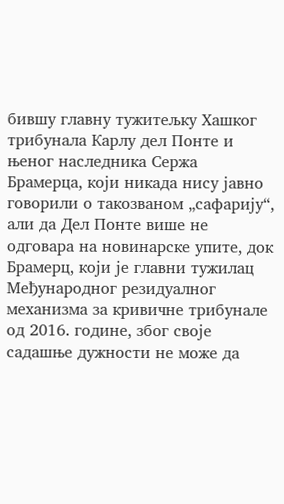бившу главну тужитељку Хашког трибунала Карлу дел Понте и њеног наследника Сержа Брамерца, који никада нису јавно говорили о такозваном „сафарију“, али да Дел Понте више не одговара на новинарске упите, док Брамерц, који је главни тужилац Међународног резидуалног механизма за кривичне трибунале од 2016. године, због своје садашње дужности не може да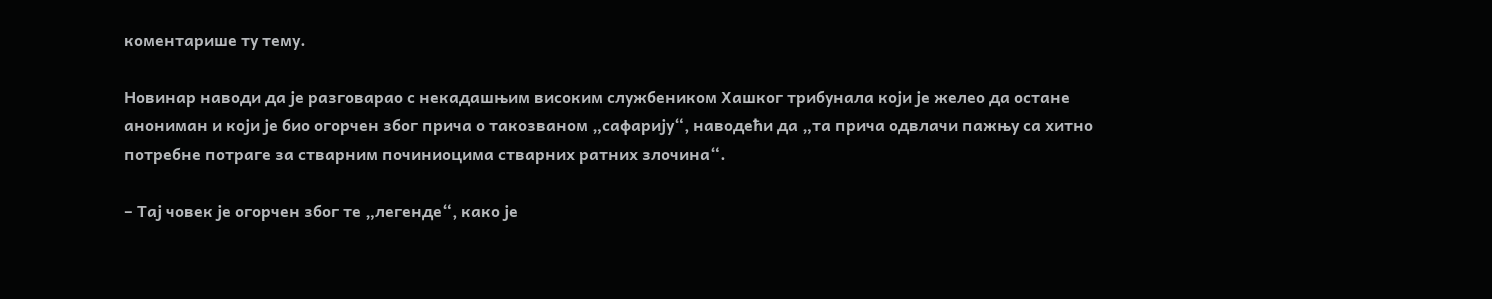коментарише ту тему.

Новинар наводи да је разговарао с некадашњим високим службеником Хашког трибунала који је желео да остане анониман и који је био огорчен због прича о такозваном „сафарију“, наводећи да „та прича одвлачи пажњу са хитно потребне потраге за стварним починиоцима стварних ратних злочина“.

– Тај човек је огорчен због те „легенде“, како је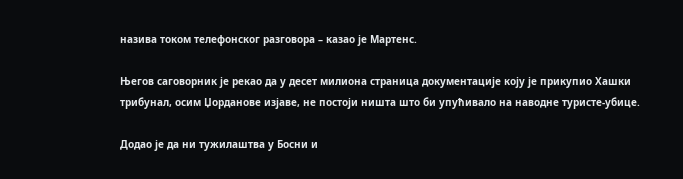назива током телефонског разговора – казао је Мартенс.

Његов саговорник је рекао да у десет милиона страница документације коју је прикупио Хашки трибунал, осим Џорданове изјаве, не постоји ништа што би упућивало на наводне туристе-убице.

Додао је да ни тужилаштва у Босни и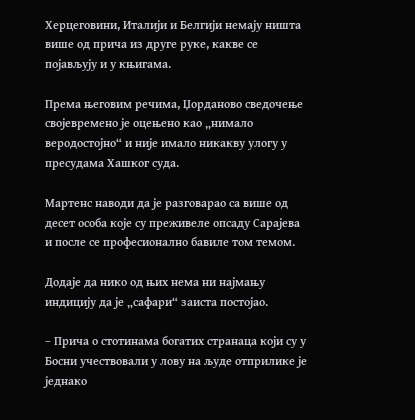Херцеговини, Италији и Белгији немају ништа више од прича из друге руке, какве се појављују и у књигама.

Према његовим речима, Џорданово сведочење својевремено је оцењено као „нимало веродостојно“ и није имало никакву улогу у пресудама Хашког суда.

Мартенс наводи да је разговарао са више од десет особа које су преживеле опсаду Сарајева и после се професионално бавиле том темом.

Додаје да нико од њих нема ни најмању индицију да је „сафари“ заиста постојао.

– Прича о стотинама богатих странаца који су у Босни учествовали у лову на људе отприлике је једнако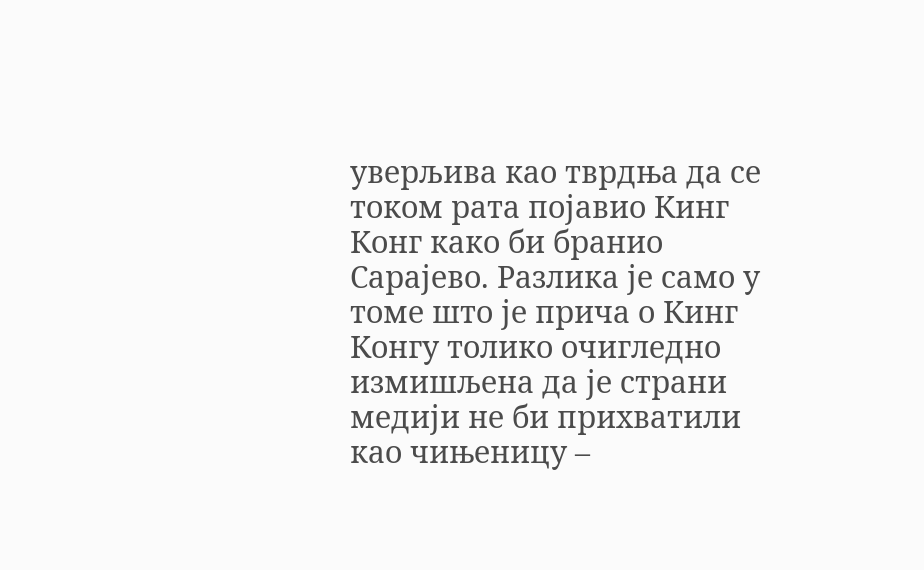уверљива као тврдња да се током рата појавио Кинг Конг како би бранио Сарајево. Разлика је само у томе што је прича о Кинг Конгу толико очигледно измишљена да је страни медији не би прихватили као чињеницу –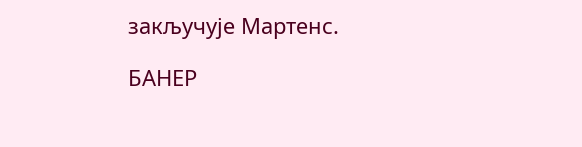закључује Мартенс.

БАНЕР